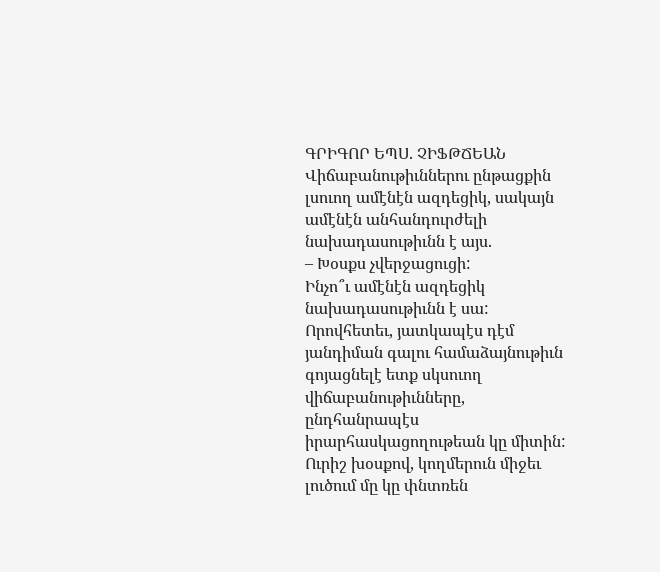ԳՐԻԳՈՐ ԵՊՍ. ՉԻՖԹՃԵԱՆ
Վիճաբանութիւններու ընթացքին լսուող ամէնէն ազդեցիկ, սակայն ամէնէն անհանդուրժելի նախադասութիւնն է այս.
– Խօսքս չվերջացուցի:
Ինչո՞ւ ամէնէն ազդեցիկ նախադասութիւնն է սա: Որովհետեւ, յատկապէս դէմ յանդիման գալու համաձայնութիւն գոյացնելէ ետք սկսուող վիճաբանութիւնները, ընդհանրապէս իրարհասկացողութեան կը միտին: Ուրիշ խօսքով, կողմերուն միջեւ լուծում մը կը փնտռեն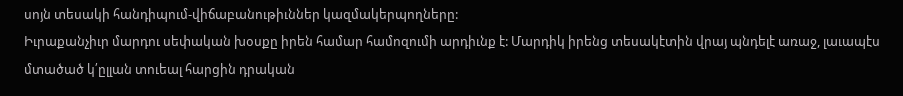սոյն տեսակի հանդիպում-վիճաբանութիւններ կազմակերպողները:
Իւրաքանչիւր մարդու սեփական խօսքը իրեն համար համոզումի արդիւնք է: Մարդիկ իրենց տեսակէտին վրայ պնդելէ առաջ, լաւապէս մտածած կ՛ըլլան տուեալ հարցին դրական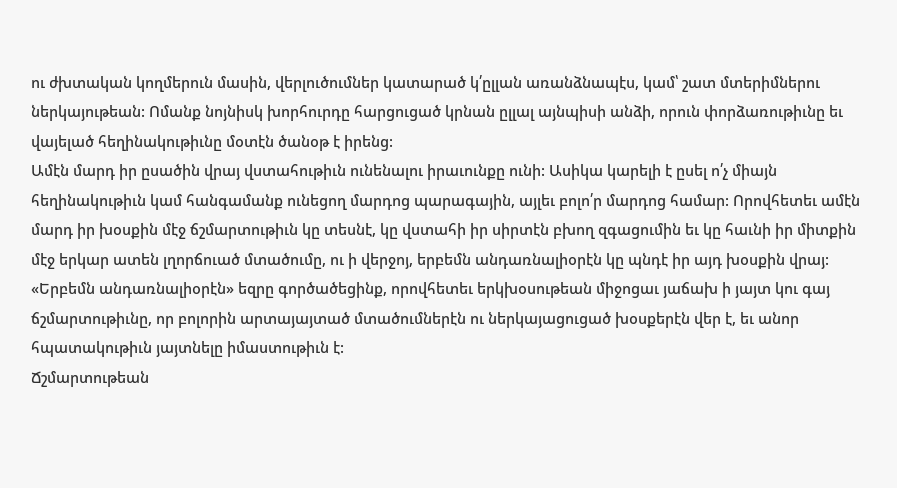ու ժխտական կողմերուն մասին, վերլուծումներ կատարած կ՛ըլլան առանձնապէս, կամ՝ շատ մտերիմներու ներկայութեան: Ոմանք նոյնիսկ խորհուրդը հարցուցած կրնան ըլլալ այնպիսի անձի, որուն փորձառութիւնը եւ վայելած հեղինակութիւնը մօտէն ծանօթ է իրենց:
Ամէն մարդ իր ըսածին վրայ վստահութիւն ունենալու իրաւունքը ունի: Ասիկա կարելի է ըսել ո՛չ միայն հեղինակութիւն կամ հանգամանք ունեցող մարդոց պարագային, այլեւ բոլո՛ր մարդոց համար: Որովհետեւ ամէն մարդ իր խօսքին մէջ ճշմարտութիւն կը տեսնէ, կը վստահի իր սիրտէն բխող զգացումին եւ կը հաւնի իր միտքին մէջ երկար ատեն լղորճուած մտածումը, ու ի վերջոյ, երբեմն անդառնալիօրէն կը պնդէ իր այդ խօսքին վրայ:
«Երբեմն անդառնալիօրէն» եզրը գործածեցինք, որովհետեւ երկխօսութեան միջոցաւ յաճախ ի յայտ կու գայ ճշմարտութիւնը, որ բոլորին արտայայտած մտածումներէն ու ներկայացուցած խօսքերէն վեր է, եւ անոր հպատակութիւն յայտնելը իմաստութիւն է:
Ճշմարտութեան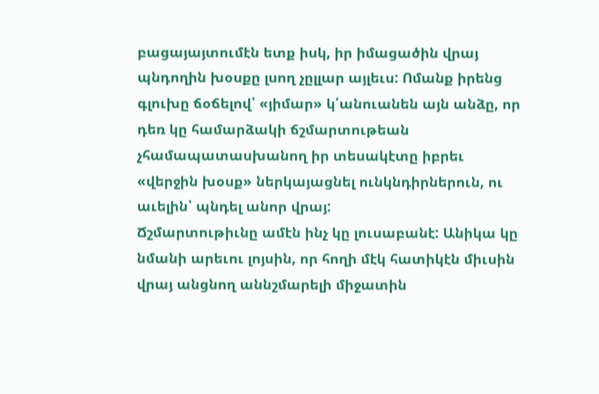բացայայտումէն ետք իսկ, իր իմացածին վրայ պնդողին խօսքը լսող չըլլար այլեւս: Ոմանք իրենց գլուխը ճօճելով՝ «յիմար» կ՛անուանեն այն անձը, որ դեռ կը համարձակի ճշմարտութեան չհամապատասխանող իր տեսակէտը իբրեւ «վերջին խօսք» ներկայացնել ունկնդիրներուն, ու աւելին՝ պնդել անոր վրայ:
Ճշմարտութիւնը ամէն ինչ կը լուսաբանէ: Անիկա կը նմանի արեւու լոյսին, որ հողի մէկ հատիկէն միւսին վրայ անցնող աննշմարելի միջատին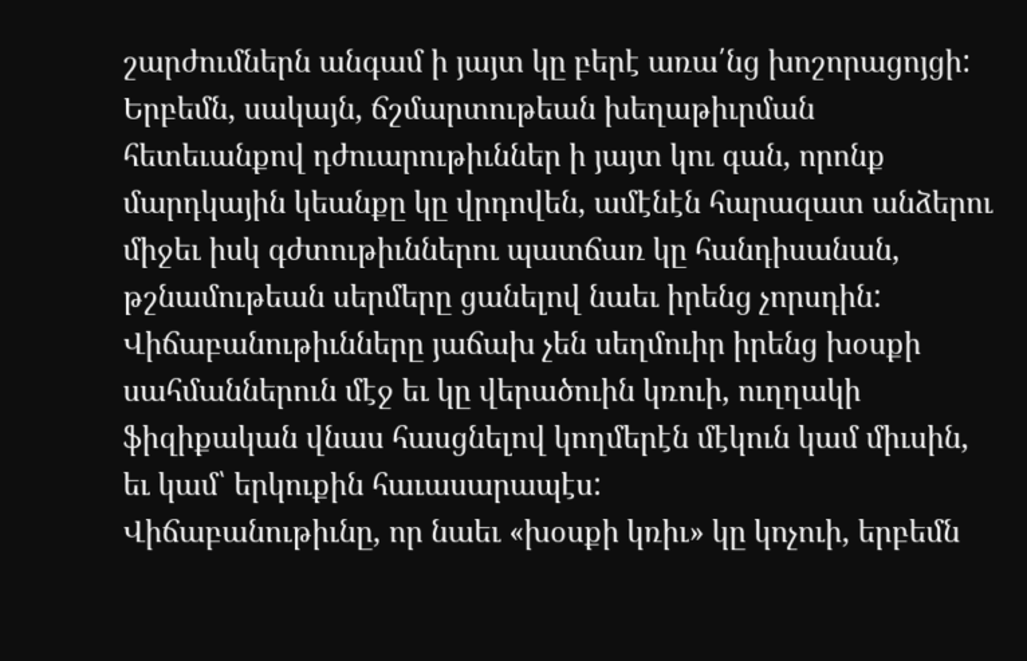շարժումներն անգամ ի յայտ կը բերէ առա՛նց խոշորացոյցի: Երբեմն, սակայն, ճշմարտութեան խեղաթիւրման հետեւանքով դժուարութիւններ ի յայտ կու գան, որոնք մարդկային կեանքը կը վրդովեն, ամէնէն հարազատ անձերու միջեւ իսկ գժտութիւններու պատճառ կը հանդիսանան, թշնամութեան սերմերը ցանելով նաեւ իրենց չորսդին:
Վիճաբանութիւնները յաճախ չեն սեղմուիր իրենց խօսքի սահմաններուն մէջ եւ կը վերածուին կռուի, ուղղակի ֆիզիքական վնաս հասցնելով կողմերէն մէկուն կամ միւսին, եւ կամ՝ երկուքին հաւասարապէս:
Վիճաբանութիւնը, որ նաեւ «խօսքի կռիւ» կը կոչուի, երբեմն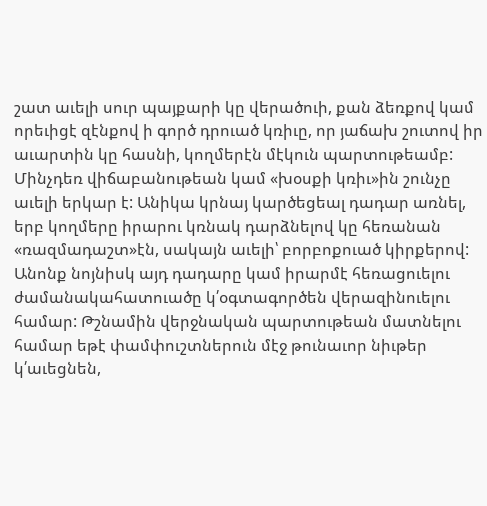շատ աւելի սուր պայքարի կը վերածուի, քան ձեռքով կամ որեւիցէ զէնքով ի գործ դրուած կռիւը, որ յաճախ շուտով իր աւարտին կը հասնի, կողմերէն մէկուն պարտութեամբ: Մինչդեռ վիճաբանութեան կամ «խօսքի կռիւ»ին շունչը աւելի երկար է: Անիկա կրնայ կարծեցեալ դադար առնել, երբ կողմերը իրարու կռնակ դարձնելով կը հեռանան «ռազմադաշտ»էն, սակայն աւելի՝ բորբոքուած կիրքերով: Անոնք նոյնիսկ այդ դադարը կամ իրարմէ հեռացուելու ժամանակահատուածը կ՛օգտագործեն վերազինուելու համար: Թշնամին վերջնական պարտութեան մատնելու համար եթէ փամփուշտներուն մէջ թունաւոր նիւթեր կ՛աւեցնեն,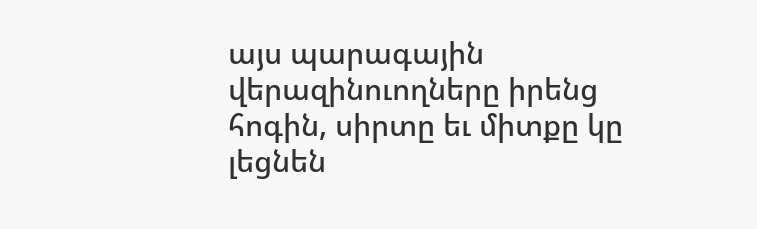այս պարագային վերազինուողները իրենց հոգին, սիրտը եւ միտքը կը լեցնեն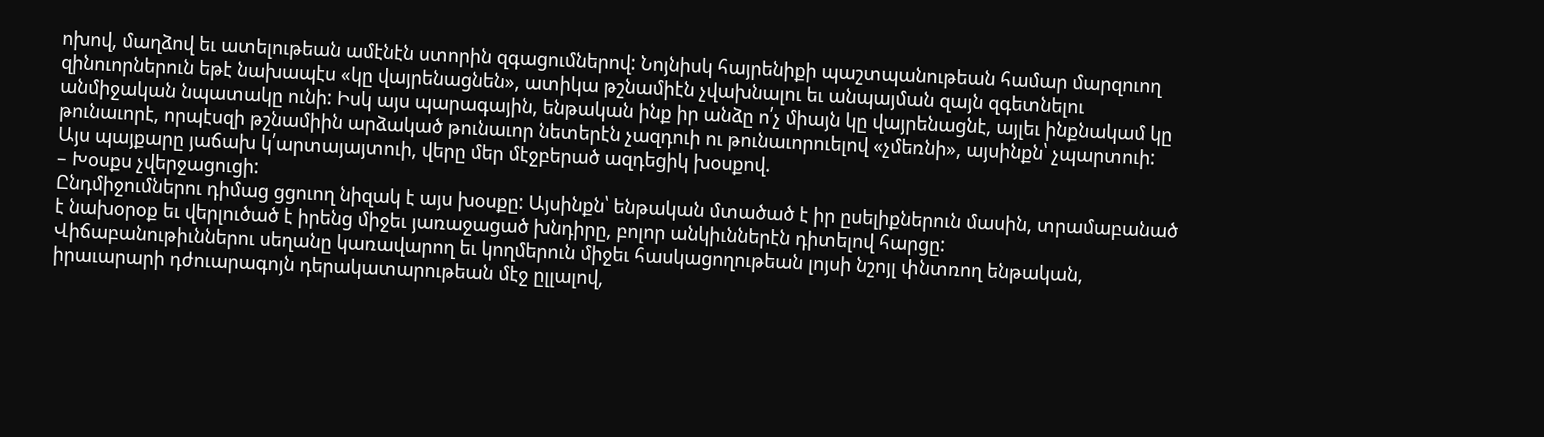ոխով, մաղձով եւ ատելութեան ամէնէն ստորին զգացումներով: Նոյնիսկ հայրենիքի պաշտպանութեան համար մարզուող զինուորներուն եթէ նախապէս «կը վայրենացնեն», ատիկա թշնամիէն չվախնալու եւ անպայման զայն զգետնելու անմիջական նպատակը ունի: Իսկ այս պարագային, ենթական ինք իր անձը ո՛չ միայն կը վայրենացնէ, այլեւ ինքնակամ կը թունաւորէ, որպէսզի թշնամիին արձակած թունաւոր նետերէն չազդուի ու թունաւորուելով «չմեռնի», այսինքն՝ չպարտուի:
Այս պայքարը յաճախ կ՛արտայայտուի, վերը մեր մէջբերած ազդեցիկ խօսքով.
– Խօսքս չվերջացուցի:
Ընդմիջումներու դիմաց ցցուող նիզակ է այս խօսքը: Այսինքն՝ ենթական մտածած է իր ըսելիքներուն մասին, տրամաբանած է նախօրօք եւ վերլուծած է իրենց միջեւ յառաջացած խնդիրը, բոլոր անկիւններէն դիտելով հարցը:
Վիճաբանութիւններու սեղանը կառավարող եւ կողմերուն միջեւ հասկացողութեան լոյսի նշոյլ փնտռող ենթական, իրաւարարի դժուարագոյն դերակատարութեան մէջ ըլլալով,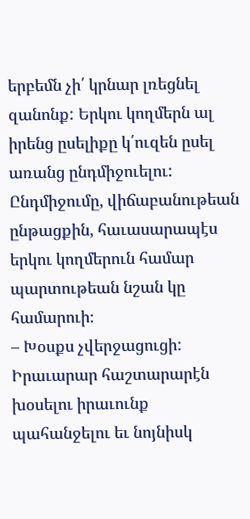երբեմն չի՛ կրնար լռեցնել զանոնք: Երկու կողմերն ալ իրենց ըսելիքը կ՛ուզեն ըսել առանց ընդմիջուելու: Ընդմիջումը, վիճաբանութեան ընթացքին, հաւասարապէս երկու կողմերուն համար պարտութեան նշան կը համարուի։
– Խօսքս չվերջացուցի:
Իրաւարար հաշտարարէն խօսելու իրաւունք պահանջելու եւ նոյնիսկ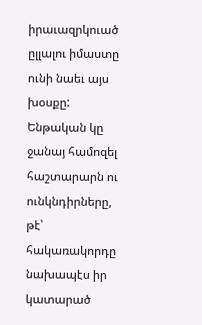իրաւազրկուած ըլլալու իմաստը ունի նաեւ այս խօսքը: Ենթական կը ջանայ համոզել հաշտարարն ու ունկնդիրները, թէ՝ հակառակորդը նախապէս իր կատարած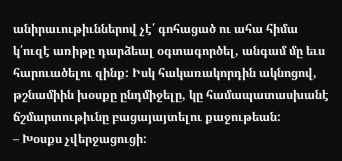անիրաւութիւններով չէ՛ գոհացած ու ահա հիմա կ՛ուզէ առիթը դարձեալ օգտագործել, անգամ մը եւս հարուածելու զինք: Իսկ հակառակորդին ակնոցով, թշնամիին խօսքը ընդմիջելը, կը համապատասխանէ ճշմարտութիւնը բացայայտելու քաջութեան:
– Խօսքս չվերջացուցի: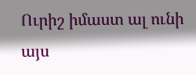Ուրիշ իմաստ ալ ունի այս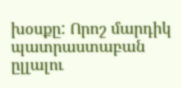խօսքը: Որոշ մարդիկ պատրաստաբան ըլլալու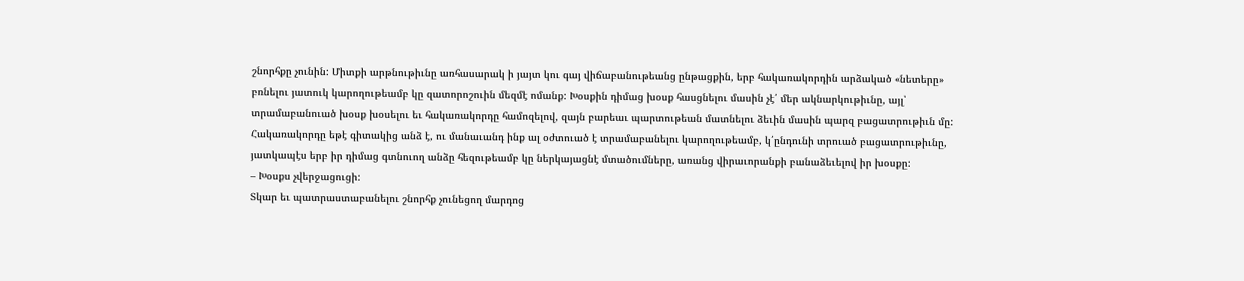շնորհքը չունին: Միտքի արթնութիւնը առհասարակ ի յայտ կու գայ վիճաբանութեանց ընթացքին, երբ հակառակորդին արձակած «նետերը» բռնելու յատուկ կարողութեամբ կը զատորոշուին մեզմէ ոմանք: Խօսքին դիմաց խօսք հասցնելու մասին չէ՛ մեր ակնարկութիւնը, այլ՝ տրամաբանուած խօսք խօսելու եւ հակառակորդը համոզելով, զայն բարեաւ պարտութեան մատնելու ձեւին մասին պարզ բացատրութիւն մը:
Հակառակորդը եթէ գիտակից անձ է, ու մանաւանդ ինք ալ օժտուած է տրամաբանելու կարողութեամբ, կ՛ընդունի տրուած բացատրութիւնը, յատկապէս երբ իր դիմաց գտնուող անձը հեզութեամբ կը ներկայացնէ մտածումները, առանց վիրաւորանքի բանաձեւելով իր խօսքը:
– Խօսքս չվերջացուցի:
Տկար եւ պատրաստաբանելու շնորհք չունեցող մարդոց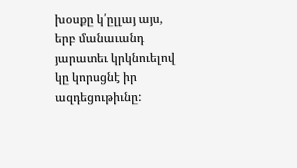խօսքը կ՛ըլլայ այս, երբ մանաւանդ յարատեւ կրկնուելով կը կորսցնէ իր ազդեցութիւնը: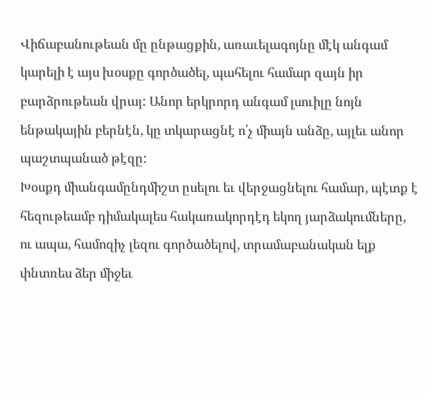Վիճաբանութեան մը ընթացքին, առաւելագոյնը մէկ անգամ կարելի է այս խօսքը գործածել, պահելու համար զայն իր բարձրութեան վրայ: Անոր երկրորդ անգամ լսուիլը նոյն ենթակային բերնէն, կը տկարացնէ ո՛չ միայն անձը, այլեւ անոր պաշտպանած թէզը:
Խօսքդ միանգամընդմիշտ ըսելու եւ վերջացնելու համար, պէտք է հեզութեամբ դիմակալես հակառակորդէդ եկող յարձակումները, ու ապա, համոզիչ լեզու գործածելով, տրամաբանական ելք փնտռես ձեր միջեւ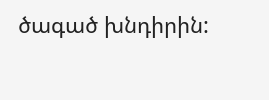ծագած խնդիրին: